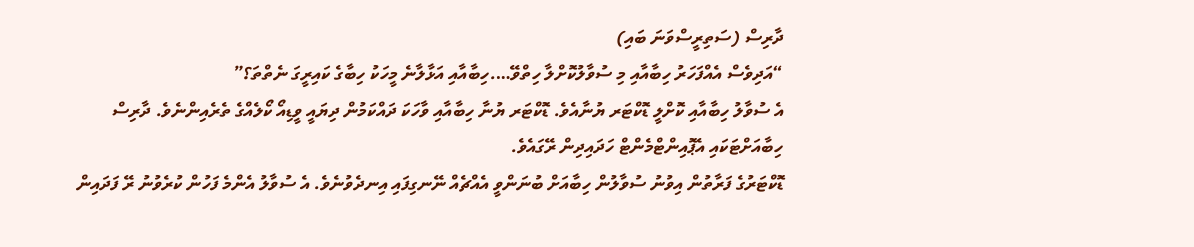ދާރިސް (ސަތިރީސްވަނަ ބައި)
“އަދިވެސް އެއްފަހަރު ހިބާއާއި މި ސުވާލުކޮށްލާ ހިތްވޭ….ހިބާއާއި އަޅާލާނެ މީހަކު ހިބާގެ ކައިރީގަ ނެތްތަ؟”
އެ ސުވާލު ހިބާއާއި ކޮށްލީ ޑޮކްޓަރ ޔުނާއެވެ. ޑޮކްޓަރ ޔުނާ ހިބާއާއި ވާހަކަ ދައްކަމުން ދިޔައީ ވީޑިއޯ ކޯލެއްގެ ތެރެއިންނެވެ. ދާރިސް ހިބާއަށްޓަކައި އެޕޮއިންޓްމެންޓް ހަދައިދިން ރޭގައެވެ.
ޑޮކްޓަރުގެ ފަރާތުން އިވުނު ސުވާލުން ހިބާއަށް ބުނަންވީ އެއްޗެއް ނޭނގިފައި އިނދެވުނެވެ. އެ ސުވާލު އެންމެ ފަހުން ކުރެވުނު ރޭ ފަދައިން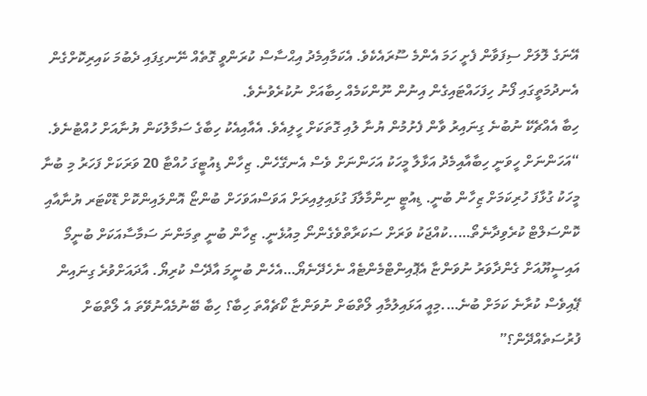އޭނަގެ ލޮލަށް ސިފަވާން ފެށީ ހަމަ އެންމެ ސޫރައެކެވެ. އެކަމާއިމެދު އިޙްސާސް ކުރަންވީ ގޮތެއް ނޭނގިފައި ދެބުމަ ކައިރިކޮށްގެން އެނދުމަތީގައި ފޯނު ހިފަހައްޓައިގެން އިނުން ނޫންކަމެއް ހިބާއަށް ނުކުރެވުނެވެ.
ހިބާ އެއްޗެކޭ ނުބުނެ ގިނައިރު ވާން ފެށުމުން ޔުނާ ލުއި ގޮތަކަށް ހީލިއެވެ. އެއާއިއެކު ހިބާގެ ސަމާލުކަން ޔުނާއަށް ހުއްޓުނެވެ.
“އަހަންނަށް ހީވަނީ ހިބާއާއިމެދު އަޅާލާ މީހަކު އަހަންނަށް ވެސް އެނގޭހެން. ޒިހާން ޑިއުޓީގަ ހުއްޓާ 20 ވަރަކަށް ފަހަރު މި ބުނާ މީހަކު ގުޅާފަ ހުރިކަމަށް ޒިހާން ބުނީ. ޑިއުޓީ ނިންމާލާފަ ގުޅައިލިއިރަށް އަވަސްއަވަހަށް ބުންޏޯ އޮންލައިންކޮށް ޑޮކްޓަރ ޔުނާއާއި ކޮންސަލްޓް ކުރެވިދާނެތޯ…..ކުއްޖަކު ވަރަށް ސަކަރާތްވެގެންނޯ މިއުޅެނީ. ޒިހާން ބުނީ ތިމަންނަ ސަމާސާއަކަށް ބުނީމޯ އައިސީޔޫއަށް ގެންދާވަރު ނުވަންޏާ އެޕޮއިންޓްމެންޓެއް ނެހެދޭނެޔޯ…އެހެން ބުނީމަ އާދޭސް ކުރިޔޯ. އާދައަށްވުރެ ގިނައިން ޕޭއިވެސް ކުރާނެ ކަމަށް ބުނެ….މިއީ އަޅައިލުމާއި ލޯތްބަށް ނުވަންޏާ ކޯޗެއްތަ ހިބާ؟ ހިބާ ބޭނުމެއްނުވޭތަ އެ ލޯތްބަށް ފުރުސަތެއްދޭން؟”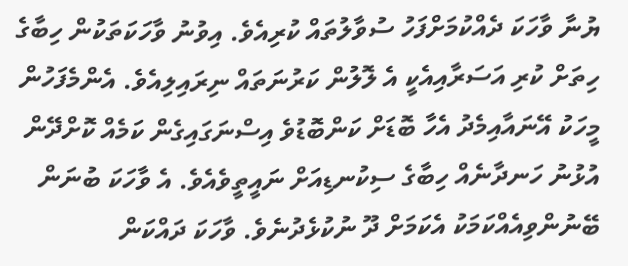ޔުނާ ވާހަކަ ދެއްކުމަށްފަހު ސުވާލުތައް ކުރިއެވެ. އިވުނު ވާހަކަތަކުން ހިބާގެ ހިތަށް ކުރި އަސަރާއިއެކީ އެ ލޮލުން ކަރުނަތައް ނިރައިލިއެވެ. އެންމެފަހުން މީހަކު އޭނައާއިމެދު އެހާ ބޮޑަށް ކަންބޮޑުވެ އިސްނަގައިގެން ކަމެއް ކޮށްދޭން އުޅުނު ހަނދާނެއް ހިބާގެ ސިކުނޑިއަށް ނައީތީވެއެވެ. އެ ވާހަކަ ބުނަން ބޭނުންވިއެއްކަމަކު އެކަމަށް ދޫ ނުކުޅެދުނެވެ. ވާހަކަ ދައްކަން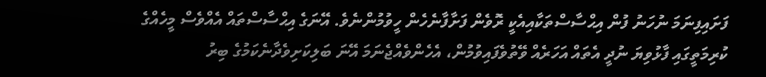ފަށައިފިނަމަ ނުހަނު ފުން އިޙްސާސްތަކާއިއެކީ ރޮވެން ފަށާފާނެހެން ހީވުމުންނެވެ. އޭނަގެ އިޙްސާސްތައް އެއްވެސް މީހެއްގެ ކުރިމަތީގައި ފާޅުވިޔަ ނުދީ އެތައް އަހަރެއް ވޭތުވެފައިވުމުން، އެހެންވެއްޖެނަމަ އޭނަ ބަލިކަށިވެދާނެކަމުގެ ބިރު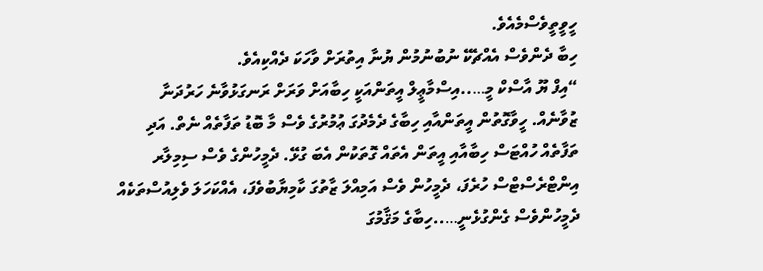ހީވީތީވެސްމެއެވެ.
ހިބާ ދެންވެސް އެއްޗެކޭ ނުބުނުމުން ޔުނާ އިތުރަށް ވާހަކަ ދެއްކިއެވެ.
“އިފް ޔޫ އާސްކް މީ…..އިސްމާޢީލް އީތަންއަކީ ހިބާއަށް ވަރަށް ރަނގަޅުވާނެ ހަރުދަނާ ޒުވާނެއް. ހީވާގޮތުން އީތަންއާއި ހިބާގެ ދެމެދުގަ ޢުމުރުގެ ވެސް މާ ބޮޑު ތަފާތެއް ނެތް. އަދި ތަފާތެއް ހުއްޓަސް ހިބާއާއި އީތަން އެތައް ގޮތަކުން އެބަ ގުޅޭ. ދެމީހުންގެ ވެސް ސިމިލާރ އިންޓްރެސްޓްސް ހުރެފަ، ދެމީހުން ވެސް އަމިއްލަ ޒާތުގަ ކާމިޔާބުވެފަ، އެއްކަހަލަ ވެލިއުސްތަކެއް ދެމީހުންވެސް ގެންގުޅެނީ…..ހިބާގެ މަޤާމުގަ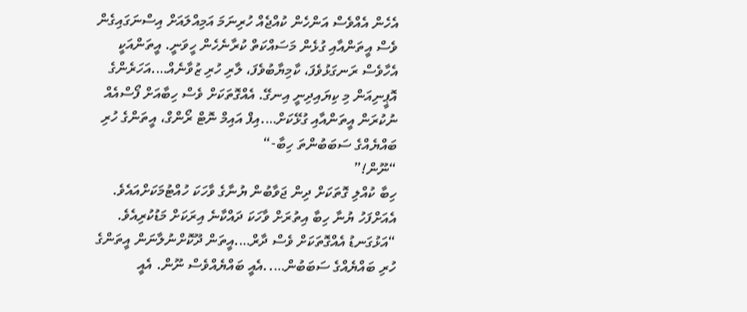އެހެން އެއްވެސް އަންހެން ކުއްޖެއް ހުރިނަމަ އަމިއްލައަށް އިސްނަގައިގެން ވެސް އީތަންއާއި ގުޅެން މަސައްކަތް ކުރާނެހެން ހީވަނީ. އީތަންއަކީ އެހާވެސް ރަނގަޅުވެފަ، ކާމިޔާބުވެފަ، ލާރި ހުރި ޒުވާނެއް….އަހަރެންގެ އޮޕީނިއަން މި ކިޔައިދިނީ އިނގޭ. އެއްގޮތަކަށް ވެސް ހިބާއަށް ފޯސްއެއް ނުކުރަން އީތަންއާއި ގުޅޭކަށް….އިފް އައިމް ނޮޓް ރޯންގް، އީތަންގެ ހުރި ބައްޔެއްގެ ސަބަބުންތަ ހިބާ-“
“ނޫން!”
ހިބާ ކުއްލި ގޮތަކަށް ދިން ޖަވާބުން ޔުނާގެ ވާހަކަ ހުއްޓުމަކަށްއައެވެ. އެއަށްފަހު ޔުނާ ހިބާ އިތުރަށް ވާހަކަ ދައްކާނެ އިރަކަށް މަޑުކުރިއެވެ.
“އަޅުގަނޑު އެއްގޮތަކަށް ވެސް ދާރް….އީތަން ދޫކޮށްނުލާނަން އީތަންގެ ހުރި ބައްޔެއްގެ ސަބަބުން…..އެއީ ބައްޔެއްވެސް ނޫން. އެއީ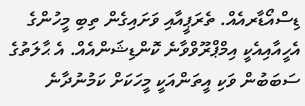ޑިސްއޯޑާރއެއް. ތެރަޕީއާއި ވަށައިގެން ތިބި މީހުންގެ އެހީއާއިއެކީ އިމްޕްރޫވްވާނެ ކޮންޑިޝަންއެއް. އެ ޙާލަތުގެ ސަބަބުން ވަކި އީތަންއަކީ މީހަކަށް ކަމުނުދާނެ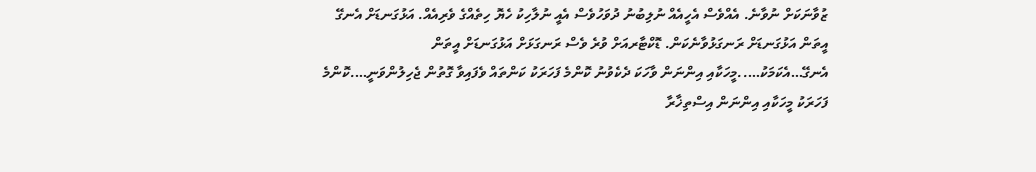ޒުވާނަކަށް ނުވާނެ. އެއްވެސް އެހީއެއް ނުލިބުނު ދުވަހުވެސް އެއީ ނުލާހިކު ހެޔޮ ހިތެއްގެ ވެރިއެއް. އަޅުގަނޑަށް އެނގޭ އީތަން އަޅުގަނޑަށް ރަނގަޅުވާނެކަން. ޑޮކްޓާރއަށް ވުރެ ވެސް ރަނގަޅަށް އަޅުގަނޑަށް އީތަން އެނގޭ…އެކަމަކު…..މީހަކާއި އިންނަން ވާހަކަ ދެކެވުނު ކޮންމެ ފަހަރަކު ކަންތައް ވެފައިވާ ގޮތުން ޖެހިލުންވަނީ….ކޮންމެ ފަހަރަކު މީހަކާއި އިންނަން އިސްތިޚާރާ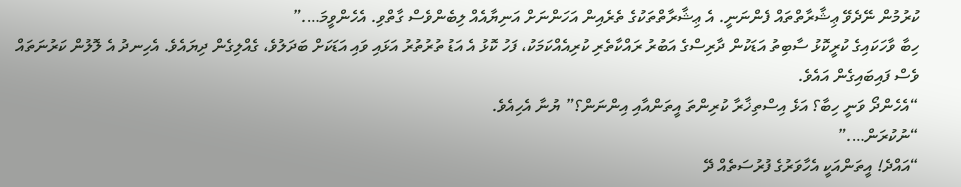ކުރުމުން ނޭދެވޭ ޢިޝާރާތްތައް ފެންނަނީ. އެ ޢިޝާރާތްތަކުގެ ތެރެއިން އަހަންނަށް އަނިޔާއެއް ލިބެންވެސް ގާތްވި. އެހެންވީމަ….”
ހިބާ ވާހަކައިގެ ކުރީކޮޅު ސާބިތު އަޑަކުން ދާރިސްގެ އަބުރު ރައްކާތެރި ކުރިއެއްކަމަކު، ފަހު ކޮޅު އެ އަޑު ތުރުތުރު އަޅައި ވައި އަޑަކަށް ބަދަލުވެ، ގެއްލިގެން ދިޔައެވެ. އެހިނދު އެ ލޮލުން ކަރުނަތައް ވެސް ފައިބައިގެން އައެވެ.
“އެހެންދޯ ވަނީ ހިބާ؟ އަޅެ އިސްތިޚާރާ ކުރިންތަ އީތަންއާއި އިންނަން؟” ޔުނާ އެހިއެވެ.
“ނުކުރަން….”
“އައްދެ! އީތަންއަކީ އެހާވަރުގެ ފުރުސަތެއް ދޭ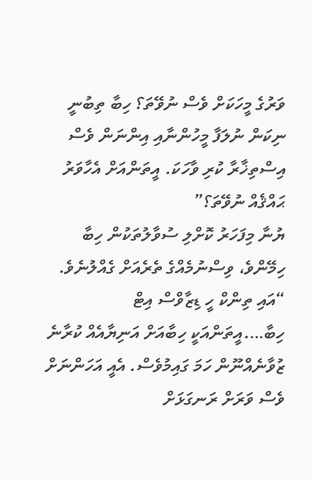ވަރުގެ މީހަކަށް ވެސް ނުވޭތަ؟ ހިބާ ތިބުނީ ނިކަން ނުލަފާ މީހުންނާއި އިންނަން ވެސް އިސްތިޚާރާ ކުރި ވާހަކަ. އީތަންއަށް އެހާވަރު ޙައްޤެއް ނުވޭތަ؟”
ޔުނާ މިފަހަރު ކޮށްލި ސުވާލުތަކުން ހިބާ ހިމޭންވެ، ވިސްނުމެއްގެ ތެރެއަށް ގެއްލުނެވެ.
“އައި ތިންކް ހީ ޑިޒާވްސް އިޓް ހިބާ….އީތަންއަކީ ހިބާއަށް އަނިޔާއެއް ކުރާނެ ޒުވާނެއްނޫން ހަމަ ގައިމުވެސް. އެއީ އަހަންނަށް ވެސް ވަރަށް ރަނގަޅަށް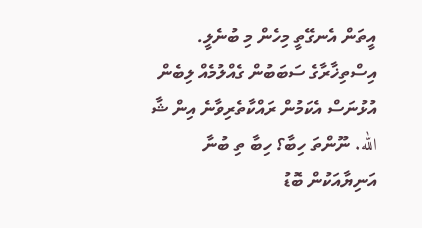އީތަން އެނގޭތީ މިހެން މި ބުނެލީ. އިސްތިޚާރާގެ ސަބަބުން ގެއްލުމެއް ލިބެން އުޅުނަސް އެކަމުން ރައްކާތެރިވާނެ އިން ޝާ الله. ނޫންތަ ހިބާ؟ ހިބާ ތި ބުނާ އަނިޔާއަކުން ބޮޑު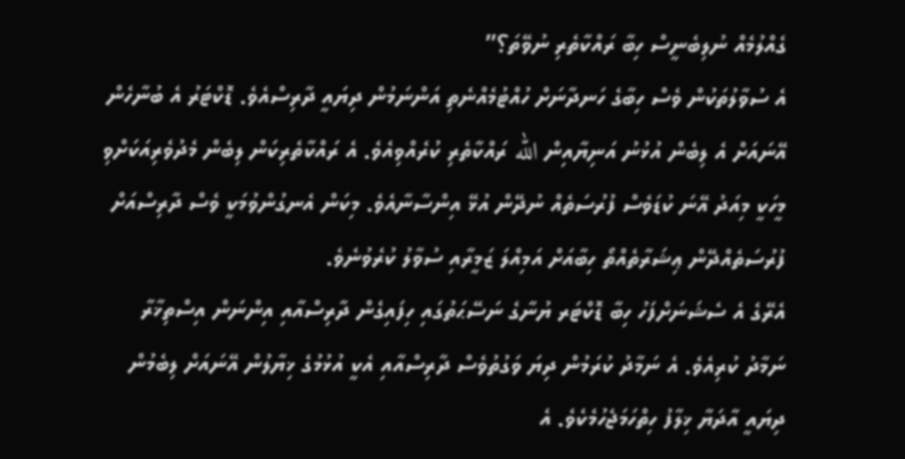ގެއްލުމެއް ނުލިބެނީސް ހިބާ ރައްކާތެރި ނުވޭތަ؟”
އެ ސުވާލުތަކުން ވެސް ހިބާގެ ހަނދާނަށް ހުއްޓުމެއްނެތި އަންނަމުން ދިޔައީ ދާރިސްއެވެ. ޑޮކްޓަރު އެ ބުނާހެން އޭނައަށް އެ ލިބެން އުޅުނު އަނިޔާއިން الله ރައްކާތެރި ކުރެއްވިއެވެ. އެ ރައްކާތެރިކަން ލިބެން މެދުވެރިއަކަށްވި މީހަކީ މިއަދު އޭނަ ކުޑަވެސް ފުރުސަތެއް ނުދޭން އުޅޭ އިންސާނާއެވެ. މިކަން އެނގުންވުމަކީ ވެސް ދާރިސްއަށް ފުރުސަތެއްދޭން ޢިޝަރާތެއްތޯ ހިބާއަށް އަމިއްލަ ޒަމީރާއި ސުވާލު ކުރެވުނެވެ.
އެރޭގެ އެ ސެޝަނަށްފަހު ހިބާ ޑޮކްޓަރ ޔުނާގެ ނަސޭޙަތުގައި ހިފައިގެން ދާރިސްއާއި އިންނަން އިސްތިޚާރާ ނަމާދު ކުރިއެވެ. އެ ނަމާދު ކުރަމުން ދިޔަ ވަގުތުވެސް ދާރިސްއާއި އެކީ އުޅުމުގެ ޚިޔާލުން އޭނައަށް ލިބެމުން ދިޔައީ އާދަޔާ ޚިލާފު ހިތްހަމަޖެހުމެކެވެ. އެ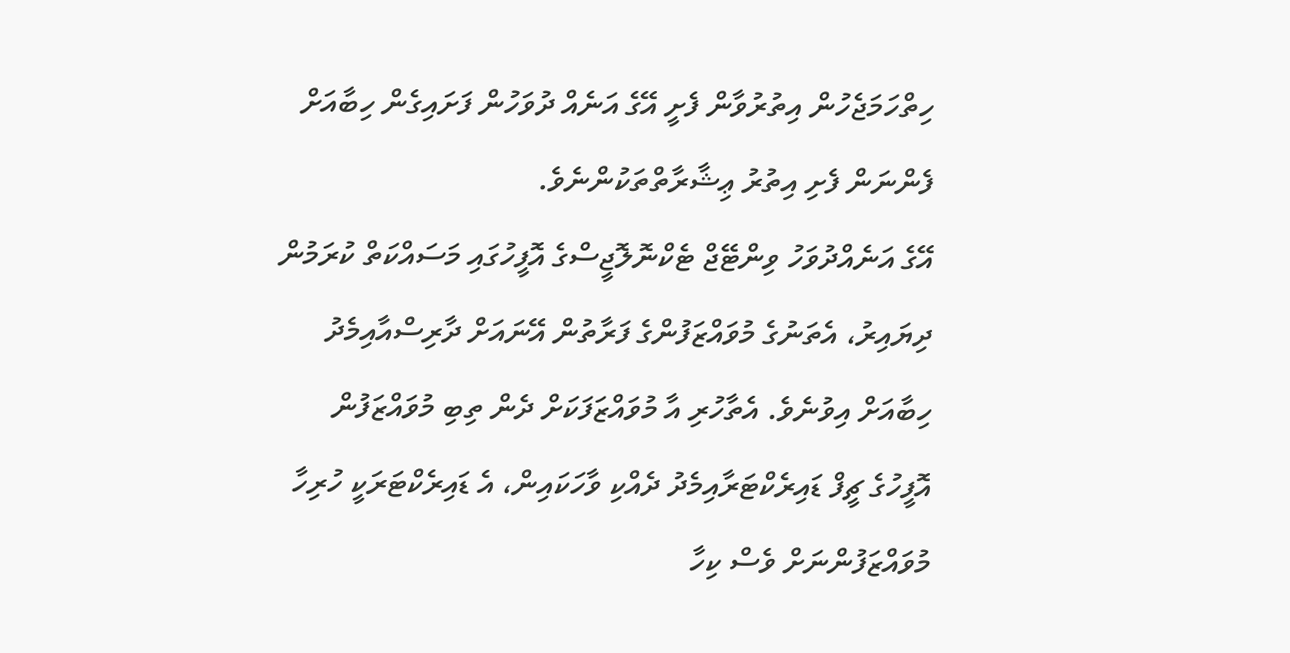ހިތްހަމަޖެހުން އިތުރުވާން ފެށީ އޭގެ އަނެއް ދުވަހުން ފަށައިގެން ހިބާއަށް ފެންނަން ފެށި އިތުރު ޢިޝާރާތްތަކުންނެވެ.
އޭގެ އަނެއްދުވަހު ވިންޓޭޖް ޓެކްނޮލޮޖީސްގެ އޮފީހުގައި މަސައްކަތް ކުރަމުން ދިޔައިރު، އެތަނުގެ މުވައްޒަފުންގެ ފަރާތުން އޭނައަށް ދާރިސްއާއިމެދު ހިބާއަށް އިވުނެވެ. އެތާހުރި އާ މުވައްޒަފަކަށް ދެން ތިބި މުވައްޒަފުން އޮފީހުގެ ޗީފް ޑައިރެކްޓަރާއިމެދު ދެއްކި ވާހަކައިން، އެ ޑައިރެކްޓަރަކީ ހުރިހާ މުވައްޒަފުންނަށް ވެސް ކިހާ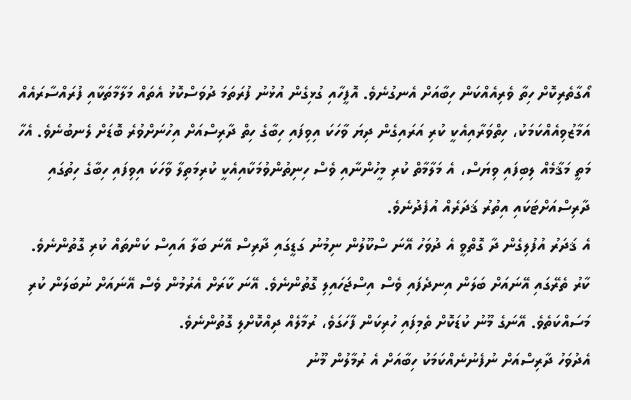އޯގާތެރިކޮށް ހިތާ ވެރިއެއްކަން ހިބާއަށް އެނގުނެވެ. އޮފީހާއި ގުޅިގެން އުޅުނު ފުރަތަމަ ދުވަސްކޮޅު އެތައް މަލާމާތަކާއި ފުރައްސާރައެއް އަމާޒުވިއެއްކަމަކު، ހިތްވަރާއިއެކީ ކުރި އަރައިގެން ދިޔަ ވާހަކަ އިވިފައި ހިބާގެ ހިތް ދާރިސްއަށް އިހުނަށްވުރެ ބޮޑަށް ލެނބުނެވެ. އެހާ މަތީ މަޤާމެއް ލިބިފައި ވިޔަސް، އެ މަލާމާތް ކުރި މީހުންނާއި ވެސް ހިނިތުންވުމަކާއިއެކީ ކުރިމަތިލާ ވާހަކަ އިވިފައި ހިބާގެ ހިތުގައި ދާރިސްއަށްޓަކައި އިތުރު ޤަދަރެއް އުފެދުނެވެ.
އެ ޤަދަރު އުފުލިގެން ދާ ގޮތްވީ އެ ދުވަހު އޭނަ ސްކޫލުން ނިމުނު ގަޑީގައި ދާރިސް އޭނަ ބަލާ އައިސް ކަންތައް ކުރި ގޮތުންނެވެ. ކާރު ތެރޭގައި އޭނައަށް ބަލަން އިނދެފައި ވެސް އިސްޖަހައިލި ގޮތުންނެވެ. އޭނަ ކާރަށް އެރުމުން ވެސް އޭނައަށް ނުބަލަން ކުރި މަސައްކަތެވެ. އޭނަގެ މޫނު ކުޑަކޮށް ތެމިފައި ހުރިކަން ފާހަގަވެ، ރުމާލެއް ދިއްކޮށްލި ގޮތުންނެވެ.
އެދުވަހު ދާރިސްއަށް ނުފެނުނެއްކަމަކު ހިބާއަށް އެ ރުމާލުން މޫނު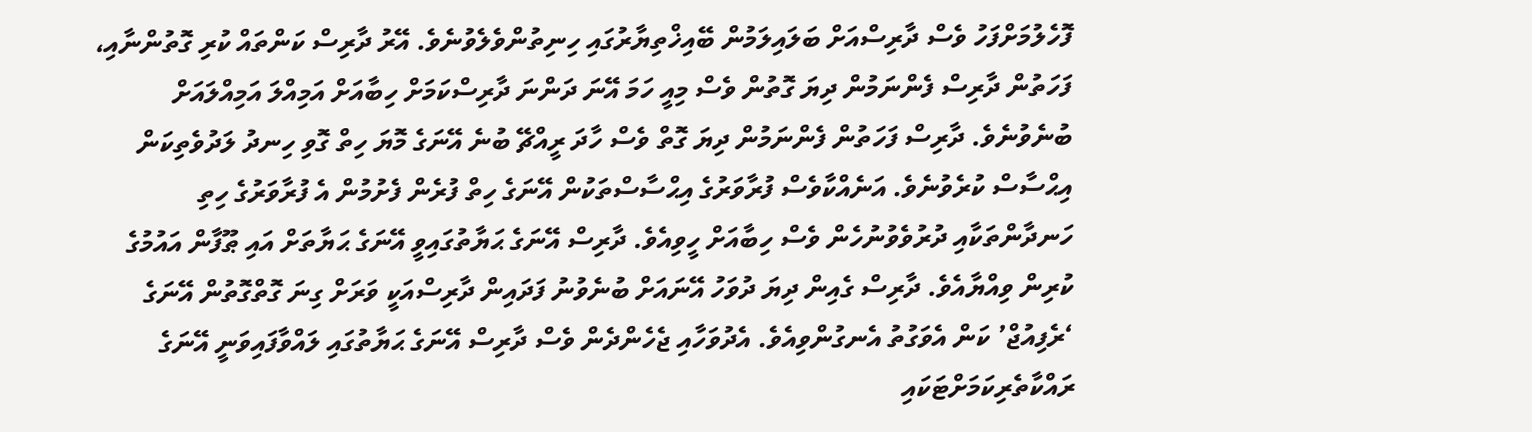ފޮހެލުމަށްފަހު ވެސް ދާރިސްއަށް ބަލައިލަމުން ބޭއިޚްތިޔާރުގައި ހިނިތުންވެލެވުނެވެ. އޭރު ދާރިސް ކަންތައް ކުރި ގޮތުންނާއި، ފަހަތުން ދާރިސް ފެންނަމުން ދިޔަ ގޮތުން ވެސް މިއީ ހަމަ އޭނަ ދަންނަ ދާރިސްކަމަށް ހިބާއަށް އަމިއްލަ އަމިއްލައަށް ބުނެވުނެވެ. ދާރިސް ފަހަތުން ފެންނަމުން ދިޔަ ގޮތް ވެސް ހާދަ ރީއްޗޭ ބުނެ އޭނަގެ މޮޔަ ހިތް ގޮވި ހިނދު ލަދުވެތިކަން އިޙްސާސް ކުރެވުނެވެ. އަނެއްކާވެސް ފުރާވަރުގެ އިޙްސާސްތަކުން އޭނަގެ ހިތް ފުރެން ފެށުމުން އެ ފުރާވަރުގެ ހިތި ހަނދާންތަކާއި ދުރުވެވުނުހެން ވެސް ހިބާއަށް ހީވިއެވެ. ދާރިސް އޭނަގެ ޙަޔާތުގައިވީ އޭނަގެ ޙަޔާތަށް އައި ޠޫފާން އައުމުގެ ކުރިން ވިއްޔާއެވެ. ދާރިސް ގެއިން ދިޔަ ދުވަހު އޭނައަށް ބުނެވުނު ފަދައިން ދާރިސްއަކީ ވަރަށް ގިނަ ގޮތްގޮތުން އޭނަގެ ‘ރެފިއުޖް’ ކަން އެވަގުތު އެނގުންވިއެވެ. އެދުވަހާއި ޖެހެންދެން ވެސް ދާރިސް އޭނަގެ ޙަޔާތުގައި ލައްވާފައިވަނީ އޭނަގެ ރައްކާތެރިކަމަށްޓަކައި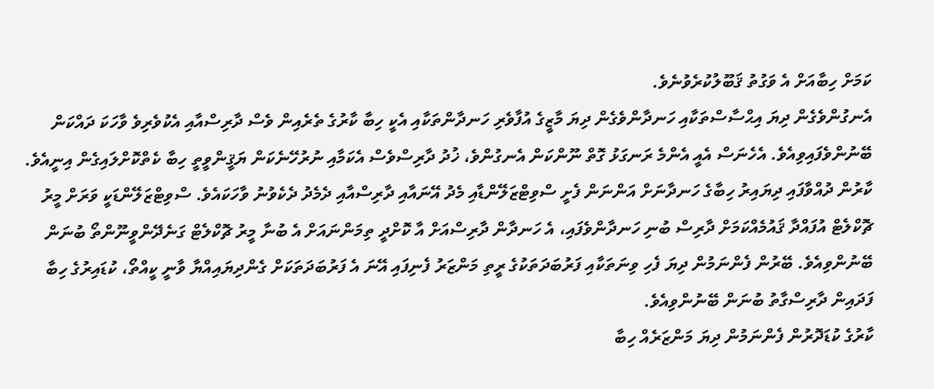ކަމަށް ހިބާއަށް އެ ވަގުތު ޤަބޫލުކުރެވުނެވެ.
އެނގުންވެގެން ދިޔަ އިޙްސާސްތަކާއި ހަނދާންވެގެން ދިޔަ މާޒީގެ އުފާވެރި ހަނދާންތަކާއި އެކީ ހިބާ ކާރުގެ ތެރެއިން ވެސް ދާރިސްއާއި އެކުވެރިވެ ވާހަކަ ދައްކަން ބޭނުންވެފައިވިއެވެ. އެހެނަސް އެއީ އެންމެ ރަނގަޅު ގޮތް ނޫންކަން އެނގުންވެ، ޚުދު ދާރިސްވެސް އެކަމާއި ނުރުހޭނެކަން ޔަޤީންވީތީ ހިބާ ކެތްކޮށްލައިގެން އިނީއެވެ. ކާރުން ދުއްވާފައި ދިޔައިރު ހިބާގެ ހަނދާނަށް އަންނަން ފެށީ ސްވިޓްޒަލޭންޑާއި މެދު އޭނައާއި ދާރިސްއާއި ދެމެދު ދެކެވުނު ވާހަކައެވެ. ސްވިޓްޒަލޭންޑަކީ ވަރަށް މީރު ޗޮކްލެޓް އުފައްދާ ޤައުމެއްކަމަށް ދާރިސް ބުނި ހަނދާންވެފައި، އެ ހަނދާން ދާރިސްއަށް އާ ކޮށްދީ ތިމަންނައަށް އެ ބުނާ މީރު ޗޮކްލެޓް ގަނެދޭންވީނޫންތޯ ބުނަން ބޭނުންވިއެވެ. ބޭރުން ފެންނަމުން ދިޔަ ފެހި ވިނަތަކާއި ފަރުބަދަތަކުގެ ރީތި މަންޒަރު ފެނިފައި އޭނަ އެ ފަރުބަދަތަކަށް ގެންދިޔައިއްޔާ ވާނީ ކީއްތޯ، ކުޑައިރުގެ ހިބާ ފަދައިން ދާރިސްގާތު ބުނަން ބޭނުންވިއެވެ.
ކާރުގެ ކުޑަދޮރުން ފެންނަމުން ދިޔަ މަންޒަރެއް ހިބާ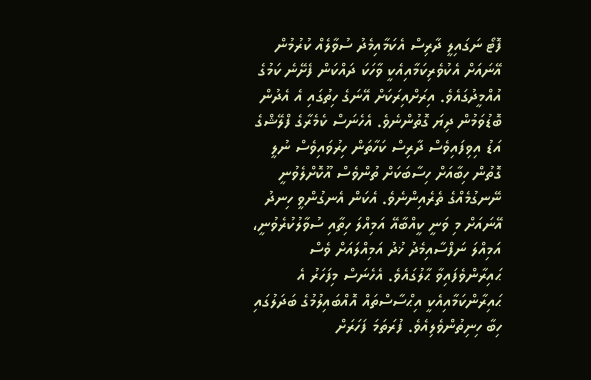ފޮޓޯ ނަގައިލީ ދާރިސް އެކަމާއިމެދު ސުވާލެއް ކުރުމުން އޭނައަށް އެކުވެރިކަމާއިއެކީ ވާހަކަ ދައްކަން ފެށޭނެ ކަމުގެ އުއްމީދުގައެވެ. އިރަށްއިރަކަށް އޭނަގެ ހިތުގައި އެ އެދުން ބޮޑުވަމުން ދިޔަ ގޮތުންނެވެ. އެހެނަސް ކެމެރާގެ ފްލޭޝްގެ އަޑު އިވިފައިވެސް ދާރިސް ކަހާތަން ހިރުވައިވެސް ނުލީ ގޮތުން ހިބާއަށް ހިސާބަކަށް ތުންވެސް އޫކޮށްލެވުނީ ނޭނގުމެއްގެ ތެރެއިންނެވެ. އެކަން އެނގުންވީ ހިނދު އޭނައަށް މި ވަނީ ކީއްބާއޭ އަމިއްލަ ހިތާއި ސުވާލުކުރެވުނީ، އަމިއްލަ ނަފްސާއިމެދު ޚުދު އަމިއްލައަށް ވެސް ޙައިރާންވެފައިވާ ޙާލުގައެވެ. އެހެނަސް މިފަހަރު އެ ޙައިރާންކަމާއިއެކީ އިޙްސާސްތައް އޮއްބައިލުމުގެ ބަދަލުގައި ހިބާ ހިނިތުންވެލިއެވެ. ފުރަތަމަ ފަހަރަށް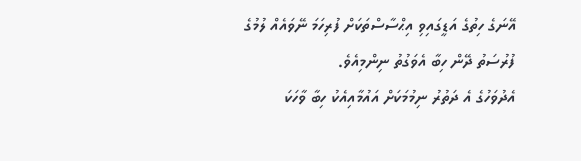އޭނަގެ ހިތުގެ އަޑީގައިވި އިޙްސާސްތަކަށް ފުރިހަމަ ނޭވައެއް ލުމުގެ ފުރުސަތު ދޭން ހިބާ އެވަގުތު ނިންމިއެވެ.
އެދުވަހުގެ އެ ދަތުރު ނިމުމަކަށް އައުމާއިއެކު ހިބާ ވާހަކަ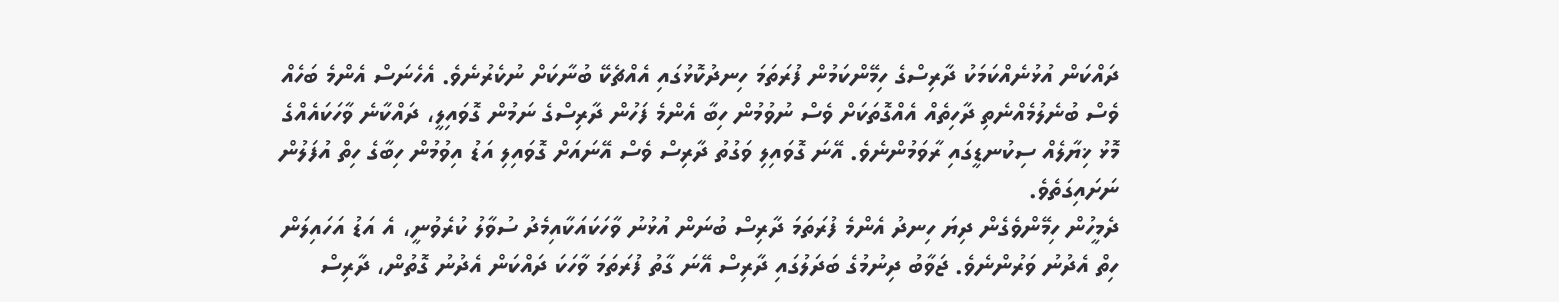ދައްކަން އުޅުނެއްކަމަކު ދާރިސްގެ ހިމޭންކަމުން ފުރަތަމަ ހިނދުކޮޅުގައި އެއްޗެކޭ ބުނާކަށް ނުކެރުނެވެ. އެހެނަސް އެންމެ ބަހެއް ވެސް ބުނެލުމެއްނެތި ދާހިތެއް އެއްގޮތަކަށް ވެސް ނުވުމުން ހިބާ އެންމެ ފަހުން ދާރިސްގެ ނަމުން ގޮވައިލީ، ދައްކާނެ ވާހަކައެއްގެ މޮޅު ޚިޔާލެއް ސިކުނޑީގައި ރާވަމުންނެވެ. އޭނަ ގޮވައިލި ވަގުތު ދާރިސް ވެސް އޭނައަށް ގޮވައިލި އަޑު އިވުމުން ހިބާގެ ހިތް އުފަލުން ނަށައިގަތެވެ.
ދެމީހުން ހިމޭންވެގެން ދިޔަ ހިނދު އެންމެ ފުރަތަމަ ދާރިސް ބުނަން އުޅުނު ވާހަކައަކާއިމެދު ސުވާލު ކުރެވުނީ، އެ އަޑު އަހައިލަން ހިތް އެދުނު ވަރުންނެވެ. ޖަވާބު ދިނުމުގެ ބަދަލުގައި ދާރިސް އޭނަ ގާތު ފުރަތަމަ ވާހަކަ ދައްކަން އެދުނު ގޮތުން، ދާރިސް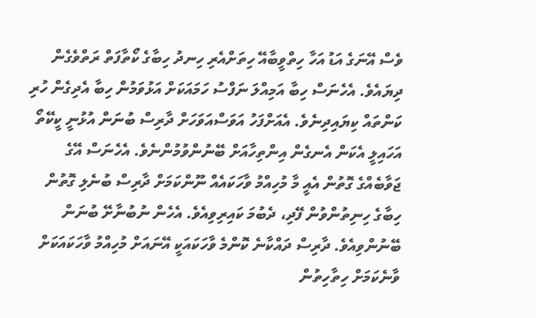ވެސް އޭނަގެ އަޑު އަހާ ހިތްވީބާއޭ ހިތަށްއެރި ހިނދު ހިބާގެ ކޯތާފަތް ރަތްވެގެން ދިޔައެވެ. އެހެނަސް ހިބާ އަމިއްލަ ނަފްސު ހަމައަކަށް އަޅުވަމުން ހިބާ އެދިގެން ހުރި ކަންތައް ކިޔައިދިނެވެ. އެއަށްފަހު އަވަސްއަވަހަށް ދާރިސް ބުނަން އުޅުނީ ކީކޭތޯ އަހައިލީ އެކަން އެނގެން އިންތިހާއަށް ބޭނުންވުމުންނެވެ. އެހެނަސް އޭގެ ޖަވާބެއްގެ ގޮތުން އެއީ މާ މުހިއްމު ވާހަކައެއް ނޫންކަމަށް ދާރިސް ބުނެލި ގޮތުން ހިބާގެ ހިނިތުންވުން ފޭދި، ދެބުމަ ކައިރިވިއެވެ. އެހެން ނުބުނާށޭ ބުނަން ބޭނުންވިއެވެ. ދާރިސް ދައްކާނެ ކޮންމެ ވާހަކައަކީ އޭނައަށް މުހިއްމު ވާހަކައަކަށް ވާނެކަމަށް ހިތާހިތުން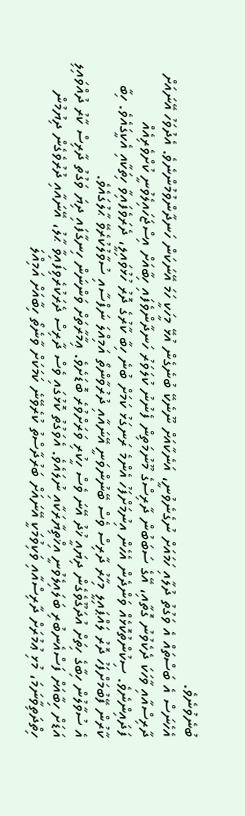ބުނެވުނެވެ.
އެހެނަސް އެ ބަސްތައް އެ ވަގުތު ދުލާއި ހަމައަށް ނުގެނެވުނީ، އަނެކާއަށް ނޫނެކޭ ބުނެގެން އުޅޭ މީހަކީ ހަމަ އޭނަކަން ހަނދާންވުމުންނެވެ. އެދުވަހު އޭނައަށް ދާރިސްއާއި ވާހަކަ ދެކެވުނު ގޮތާއި، އޭގެ ސަބަބުން ދާރިސްގެ މޫނުމަތިން ފެނުނު ކުލަވަރު ހަނދާންވެފައި ހިބާއަށް އިސްޖަހައިލެވުނީ ކުށްވެރިއެއް ފަދައިންނެވެ. ސިކުންތުކޮޅެއް ވަންދެން އެހެން އިނުމަށްފަހު އެންމެ ރަނގަޅު ކަމަށް ބުނެ ހިބާ ކާރުގެ ދޮރު ހުޅުވައިލީ، ދެރަވެފައިވާ ހިތަކާއި އެކީގައެވެ. ހިބާ ކާރުން ފޭބުމަށްފަހު ދޮރު ލައްޕައިލީ މިހާރު ދާރިސް ވެސް ބޭނުންވަނީ އޭނައާއި ދުރުވާންތޯ އަމިއްލަ ނަފްސާއި ސުވާލުކުރެވޭ ޙާލުގައެވެ.
އެ ސުވާލުން ހިބާގެ ހިތަށް އުދަގޫވެގެން ދިޔައީ ޚުދު އޭނަ ވެސް ހީކުރި ވަރަށްވުރެ ބޮޑަށެވެ. ޢިމާރާތަށް ވަންނަން ހިނގާފައި ދިޔަ ވަގުތު ދާރިސް ކާރު ދުއްވައިލި އަޑަށް ހިބާއަށް ފަސްއެނބުރި ބަލައިލެވުނީ އިޚްތިޔާރަކާއި ނުލައެވެ. އެވަގުތު ކޮޅުގައި ވެސް ދާރިސް ދެރަކުރެވިފައިވާ ޙާލު، އޭނައާއި ދުރުވެގެން ދިޔުމުން ހިތްދަތިވާނަމަ، މުޅި ޢުމުރަށް ދާރިސްއާއި ވަކިވުމަކީ އޭނައަށް ބަރުދާސްތު ކުރެވޭނެ ކަމަކަށް ވާނެތޯ ހިބާއަށް އަމިއްލަ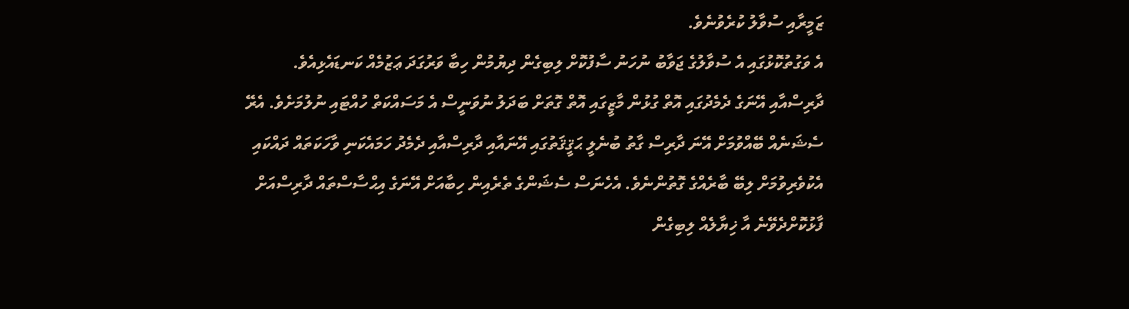ޒަމީރާއި ސުވާލު ކުރެވުނެވެ.
އެ ވަގުތުކޮޅުގައި އެ ސުވާލުގެ ޖަވާބު ނުހަނު ސާފުކޮށް ލިބިގެން ދިޔުމުން ހިބާ ވަރުގަދަ ޢަޒުމެއް ކަނޑައެޅިއެވެ. ދާރިސްއާއި އޭނަގެ ދެމެދުގައި އޮތް ގުޅުން މާޒީގައި އޮތް ގޮތަށް ބަދަލު ނުވަނީސް އެ މަސައްކަތް ހުއްޓައި ނުލުމަށެވެ. އެރޭ ސެޝަނެއް ބޭއްވުމަށް އޭނަ ދާރިސް ގާތު ބުނެލީ ޙަޤީޤަތުގައި އޭނައާއި ދާރިސްއާއި ދެމެދު ހަމައެކަނި ވާހަކަތައް ދައްކައި އެކުވެރިވުމަށް ލިބޭ ބާރެއްގެ ގޮތުންނެވެ. އެހެނަސް ސެޝަންގެ ތެރެއިން ހިބާއަށް އޭނަގެ އިޙްސާސްތައް ދާރިސްއަށް ފާޅުކޮށްދެވޭނެ އާ ޚިޔާލެއް ލިބިގެން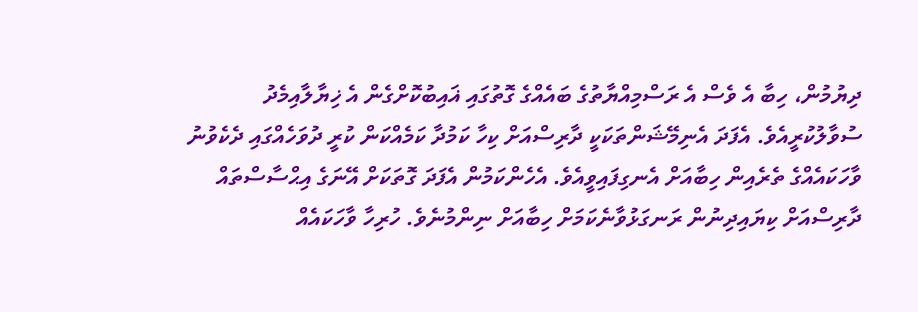ދިޔުމުން، ހިބާ އެ ވެސް އެ ރަސްމިއްޔާތުގެ ބައެއްގެ ގޮތުގައި ޣައިބުކޮށްގެން އެ ޚިޔާލާއިމެދު ސުވާލުކުރީއެވެ. އެފަދަ އެނިމޭޝަންތަކަކީ ދާރިސްއަށް ކިހާ ކަމުދާ ކަމެއްކަން ކުރީ ދުވަހެއްގައި ދެކެވުނު ވާހަކައެއްގެ ތެރެއިން ހިބާއަށް އެނގިފައިވީއެވެ. އެހެންކަމުން އެފަދަ ގޮތަކަށް އޭނަގެ އިޙްސާސްތައް ދާރިސްއަށް ކިޔައިދިނުން ރަނގަޅުވާނެކަމަށް ހިބާއަށް ނިންމުނެވެ. ހުރިހާ ވާހަކައެއް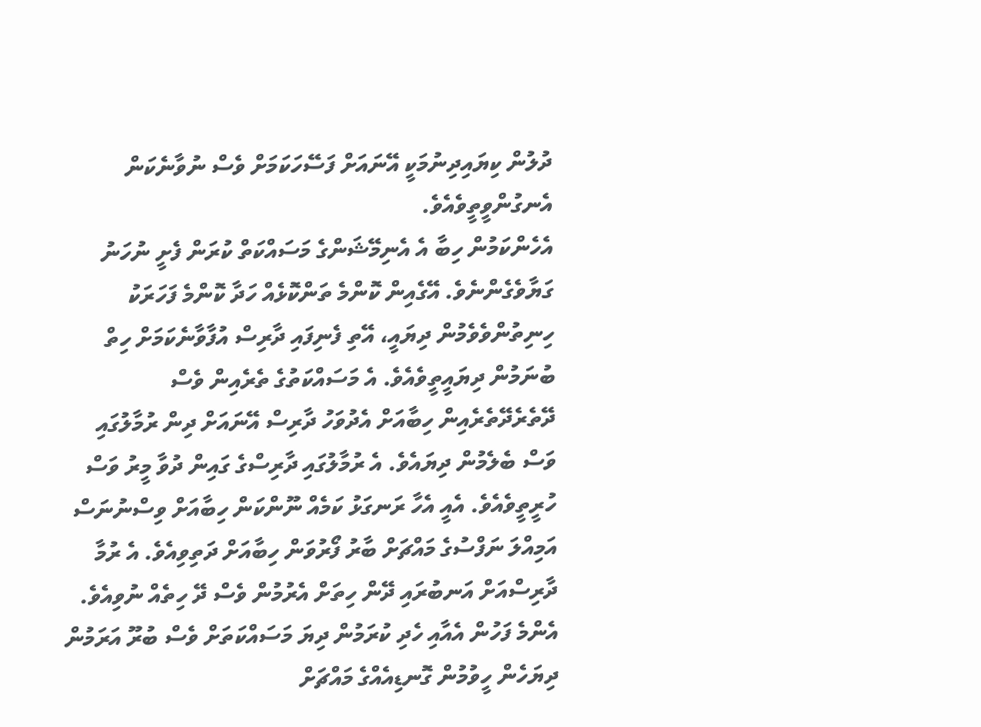ދުލުން ކިޔައިދިނުމަކީ އޭނައަށް ފަސޭހަކަމަށް ވެސް ނުވާނެކަން އެނގުންވީތީވެއެވެ.
އެހެންކަމުން ހިބާ އެ އެނިމޭޝަންގެ މަސައްކަތް ކުރަން ފެށީ ނުހަނު ގަޔާވެގެންނެވެ. އޭގެއިން ކޮންމެ ތަންކޮޅެއް ހަދާ ކޮންމެ ފަހަރަކު ހިނިތުންވެވެމުން ދިޔައީ، އޭތި ފެނިފައި ދާރިސް އުފާވާނެކަމަށް ހިތް ބުނަމުން ދިޔައީތީވެއެވެ. އެ މަސައްކަތުގެ ތެރެއިން ވެސް ދޭތެރެދޭތެރެއިން ހިބާއަށް އެދުވަހު ދާރިސް އޭނައަށް ދިން ރުމާލުގައި ވަސް ބެލެމުން ދިޔައެވެ. އެ ރުމާލުގައި ދާރިސްގެ ގައިން ދުވާ މީރު ވަސް ހުރީތީވެއެވެ. އެއީ އެހާ ރަނގަޅު ކަމެއް ނޫންކަން ހިބާއަށް ވިސްނުނަސް އަމިއްލަ ނަފްސުގެ މައްޗަށް ބާރު ފޯރުވަން ހިބާއަށް ދަތިވިއެވެ. އެ ރުމާ ދާރިސްއަށް އަނބުރައި ދޭން ހިތަށް އެރުމުން ވެސް ދޭ ހިތެއް ނުވިއެވެ. އެންމެ ފަހުން އެއާއި ހެދި ކުރަމުން ދިޔަ މަސައްކަތަށް ވެސް ބުރޫ އަރަމުން ދިޔަހެން ހީވުމުން ގޮނޑިއެއްގެ މައްޗަށް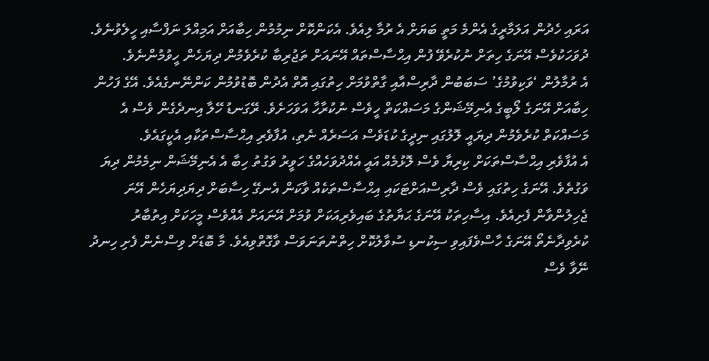އަރައި ހެދުން އަލަމާރީގެ އެންމެ މަތީ ބަޔަށް އެ ރުމާ ލިއެވެ. އެކަންކޮށް ނިމުމުން ހިބާއަށް އަމިއްލަ ނަފްސާއި ހީލެވުނެވެ. ދުވަހަކުވެސް އޭނަގެ ހިތަށް ނުކުރެވޭ ފުން އިޙްސާސްތައް އޭނައަށް ތަޖުރިބާ ކުރެވެމުން ދިޔަހެން ހީވުމުންނެވެ.
އެ ރުމާލުން ‘ވަކިވުމުގެ’ ސަބަބުން ދާރިސްއާއި ގާތްވުމަށް ހިތުގައި އޮތް އެދުން ބޮޑުވުމުން ކަންނޭނގެއެވެ. އޭގެ ފަހުން ހިބާއަށް އޭނަގެ ލޯބީގެ އެނިމޭޝަންގެ މަސައްކަތް ހީވެސް ނުކުރާހާ އަވަހަށެވެ. ރޭގަނޑު ހޭލާ އިނދެގެން ވެސް އެ މަސައްކަތް ކުރެވެމުން ދިޔައީ ލޮލުގައި ނިދީގެ ކުޑަވެސް އަސަރެއް ނެތި، އުފާވެރި އިޙްސާސްތަކާއި އެކީގައެވެ.
އެ އުފާވެރި އިޙްސާސްތަކަށް ކިރިޔާ ވެސް ލޮޅުމެއް އައީ އެއްދުވަހެއްގެ ހަވީރު ވަގުތު ހިބާ އެ އެނިމޭޝަން ނިމެމުން ދިޔަ ވަގުތެވެ. އޭނަގެ ހިތުގައި ވެސް ދާރިސްއަށްޓަކައި އިޙްސާސްތަކެއް ވާކަން އެނގޭ ހިސާބަށް ދިޔަދިޔަހެން އޭނަ ޖެހިލުންވާން ފެށިއެވެ. އިސާހިތަކު އޭނަގެ ޙަޔާތުގެ ބައިވެރިއަކަށް ވުމަށް އޭނައަށް އެއްވެސް މީހަކަށް އިތުބާރު ކުރެވިދާނެތޯ އޭނަގެ ހާސްވެފައިވި ސިކުނޑި ސުވާލުކޮށް ހިތްނުތަނަވަސް ވާގޮތްވިއެވެ. މާ ބޮޑަށް ވިސްނެން ފެށި ހިނދު ނޭވާ ވެސް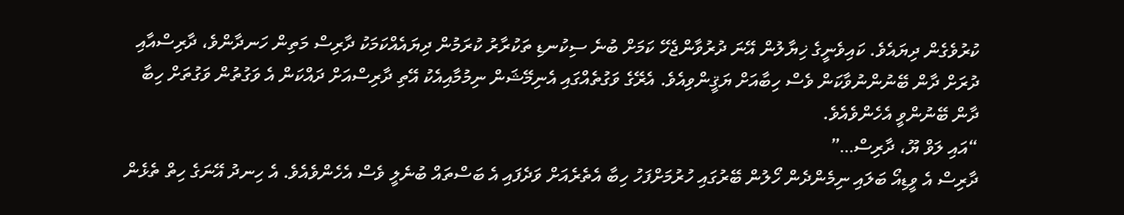ކުރުވެގެން ދިޔައެވެ. ކައިވެނީގެ ޚިޔާލުން އޭނަ ދުރުވާންޖެހޭ ކަމަށް ބުނެ ސިކުނޑި ތަކުރާރު ކުރަމުން ދިޔައެއްކަމަކު ދާރިސް މަތިން ހަނދާންވެ، ދާރިސްއާއި ދުރަށް ދާން ބޭނުންނުވާކަން ވެސް ހިބާއަށް ޔަޤީންވިއެވެ. އެރޭގެ ވަގުތެއްގައި އެނިމޭޝަން ނިމުމާއިއެކު އޭތި ދާރިސްއަށް ދައްކަން އެ ވަގުތުން ވަގުތަށް ހިބާ ދާން ބޭނުންވީ އެހެންވެއެވެ.
“އައި ލަވް ޔޫ، ދާރިސް…”
ދާރިސް އެ ވީޑިއޯ ބަލައި ނިމެންދެން ހޯލުން ބޭރުގައި ހުރުމަށްފަހު ހިބާ އެތެރެއަށް ވަދެފައި އެ ބަސްތައް ބުނެލީ ވެސް އެހެންވެއެވެ. އެ ހިނދު އޭނަގެ ހިތް ތެޅެން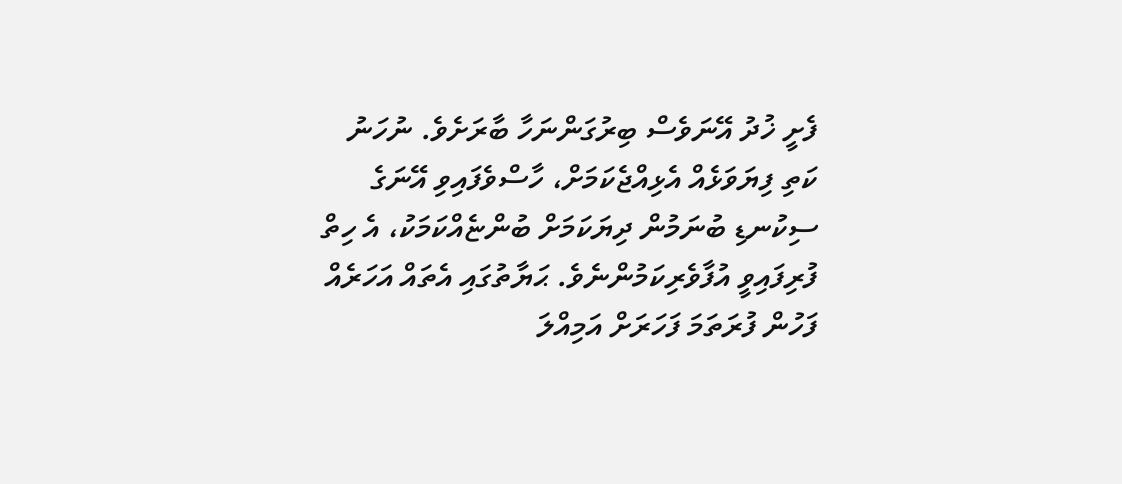ފެށީ ޚުދު އޭނަވެސް ބިރުގަންނަހާ ބާރަށެވެ. ނުހަނު ކަތި ފިޔަވަޅެއް އެޅިއްޖެކަމަށް، ހާސްވެފައިވި އޭނަގެ ސިކުނޑި ބުނަމުން ދިޔަކަމަށް ބުންޏެއްކަމަކު، އެ ހިތް ފުރިފައިވީ އުފާވެރިކަމުންނެވެ. ޙަޔާތުގައި އެތައް އަހަރެއް ފަހުން ފުރަތަމަ ފަހަރަށް އަމިއްލަ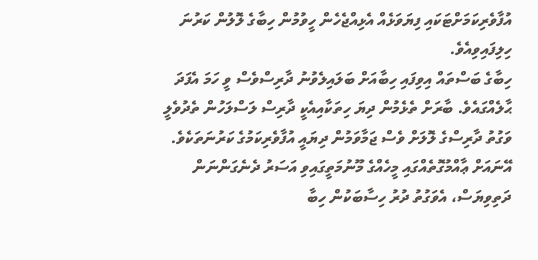އުފާވެރިކަމަށްޓަކައި ފިޔަވަޅެއް އެޅިއްޖެހެން ހީވުމުން ހިބާގެ ލޮލުން ކަރުނަ ހިލިފައިވިއެވެ.
ހިބާގެ ބަސްތައް އިވިފައި ހިބާއަށް ބަލައިލެވުނު ދާރިސްވެސް ވީ ހަމަ އެފަދަ ޙާލެއްގައެވެ. ބާރަށް ތެޅެމުން ދިޔަ ހިތަކާއިއެކީ ދާރިސް ލަސްލަހުން ތެދުވެލީ ވަގުތު ދާރިސްގެ ލޮލަށް ވެސް ޖަމާވަމުން ދިޔައީ އުފާވެރިކަމުގެ ކަރުނަތަކެވެ. އޭނައަށް ޢާއްމުގޮތެއްގައި މީހެއްގެ މޫނުމަތީގައިވި އަސަރު ދެނެގަންނަން ދަތިވިޔަސް، އެވަގުތު ދުރު ހިސާބަކުން ހިބާ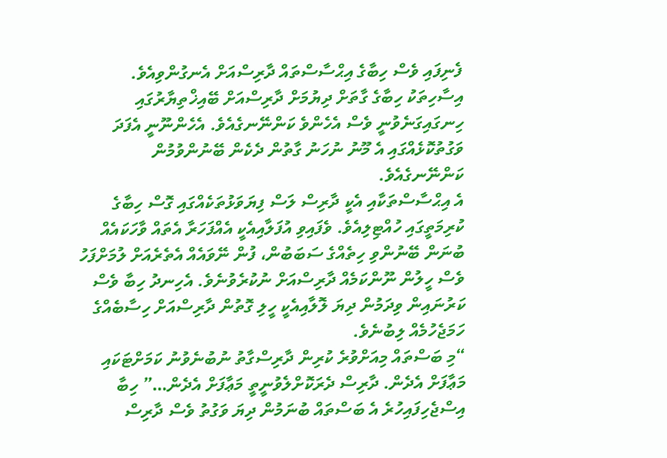ފެނިފައި ވެސް ހިބާގެ އިޙްސާސްތައް ދާރިސްއަށް އެނގުންވިއެވެ. އިސާހިތަކު ހިބާގެ ގާތަށް ދިޔުމަށް ދާރިސްއަށް ބޭއިޚްތިޔާރުގައި ހިނގައިގަނެވުނީ ވެސް އެހެންވެ ކަންނޭނގެއެވެ. އެހެންނޫނީ އެފަދަ ވަގުތުކޮޅެއްގައި އެ މޫނު ނުހަނު ގާތުން ދެކެން ބޭނުންވުމުން ކަންނޭނގެއެވެ.
އެ އިޙްސާސްތަކާއި އެކީ ދާރިސް ލަސް ފިޔަވަޅުތަކެއްގައި ގޮސް ހިބާގެ ކުރިމަތީގައި ހުއްޓިލިއެވެ. ވެފައިވި އުފަލާއިއެކީ އެއްފަހަރާ އެތައް ވާހަކައެއް ބުނަން ބޭނުންވި ހިތެއްގެ ސަބަބުން، ފުން ނޭވައެއް އެތެރެއަށް ލުމަށްފަހު ވެސް ހީލުން ނޫންކަމެއް ދާރިސްއަށް ނުކުރެވުނެވެ. އެހިނދު ހިބާ ވެސް ކަރުނައިން ވިދަމުން ދިޔަ ލޮލާއިއެކީ ހީލި ގޮތުން ދާރިސްއަށް ހިސާބެއްގެ ހަމަޖެހުމެއް ލިބުނެވެ.
“މި ބަސްތައް މިއަށްވުރެ ކުރިން ދާރިސްގާތު ނުބުނެވުނު ކަމަށްޓަކައި މަޢާފަށް އެދެން. ދާރިސް ދެރަކޮށްލެވުނީތީ މަޢާފަށް އެދެން…” ހިބާ އިސްޖެހިފައިހުރެ އެ ބަސްތައް ބުނަމުން ދިޔަ ވަގުތު ވެސް ދާރިސް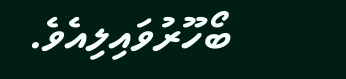ބޯހޫރުވައިލިއެވެ.